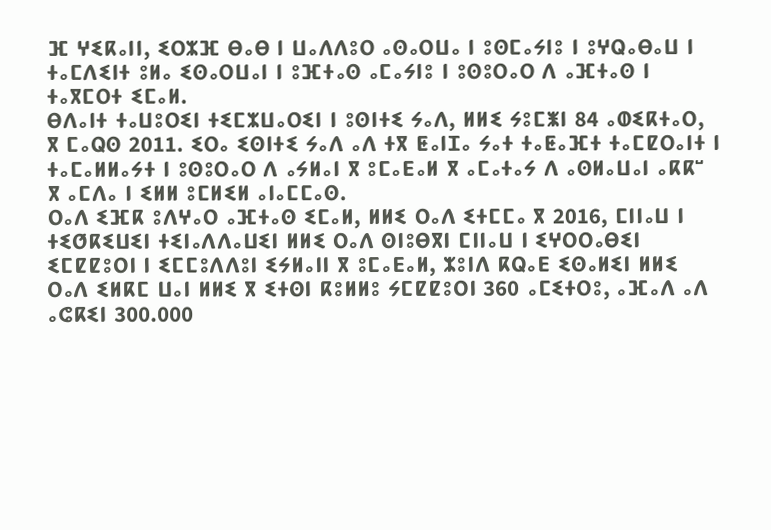ⴼ ⵖⵉⴽⴰⵏⵏ, ⵉⵔⵣⴼ ⴱⴰⴱ ⵏ ⵡⴰⴷⴷⵓⵔ ⴰⵙⴰⵔⵡⴰ ⵏ ⵓⵙⵎⴰⵢⵏⵓ ⵏ ⵓⵖⵕⴰⴱⴰⵡ ⵏ ⵜⴰⵎⴷⵉⵏⵜ ⵓⵍⴰ ⵉⵙⴰⵔⵡⴰⵏ ⵏ ⵓⴼⵜⴰⵙ ⴰⵎⴰⵢⵏⵓ ⵏ ⵓⵙⵓⵔⴰⵔ ⴷ ⴰⴼⵜⴰⵙ ⵏ ⵜⴰⴳⵎⵔⵜ ⵉⵎⴰⵍ.
ⴱⴷⴰⵏⵜ ⵜⴰⵡⵓⵔⵉⵏ ⵜⵉⵎⵣⵡⴰⵔⵉⵏ ⵏ ⵓⵙⵏⵜⵉ ⵢⴰⴷ, ⵍⵍⵉ ⵢⵓⵎⵥⵏ 84 ⴰⵀⵉⴽⵜⴰⵔ, ⴳ ⵎⴰⵕⵙ 2011. ⵉⵔⴰ ⵉⵙⵏⵜⵉ ⵢⴰⴷ ⴰⴷ ⵜⴳ ⵟⴰⵏⵊⴰ ⵢⴰⵜ ⵜⴰⵟⴰⴼⵜ ⵜⴰⵎⵇⵔⴰⵏⵜ ⵏ ⵜⴰⵎⴰⵍⵍⴰⵢⵜ ⵏ ⵓⵙⵓⵔⴰⵔ ⴷ ⴰⵢⵍⴰⵏ ⴳ ⵓⵎⴰⴹⴰⵍ ⴳ ⴰⵎⴰⵜⴰⵢ ⴷ ⴰⵙⵍⴰⵡⴰⵏ ⴰⴽⴽⵯ ⴳ ⴰⵎⴷⴰ ⵏ ⵉⵍⵍ ⵓⵎⵍⵉⵍ ⴰⵏⴰⵎⵎⴰⵙ.
ⵔⴰⴷ ⵉⴼⴽ ⵓⴷⵖⴰⵔ ⴰⴼⵜⴰⵙ ⵉⵎⴰⵍ, ⵍⵍⵉ ⵔⴰⴷ ⵉⵜⵎⵎⴰ ⴳ 2016, ⵎⵏⵏⴰⵡ ⵏ ⵜⵉⵚⴽⵉⵡⵉⵏ ⵜⵉⵏⴰⴷⴷⴰⵡⵉⵏ ⵍⵍⵉ ⵔⴰⴷ ⵙⵏⵓⴱⴳⵏ ⵎⵏⵏⴰⵡ ⵏ ⵉⵖⵔⵔⴰⴱⵉⵏ ⵉⵎⵇⵇⵓⵔⵏ ⵏ ⵉⵎⵎⵓⴷⴷⵓⵏ ⵉⵢⵍⴰⵏⵏ ⴳ ⵓⵎⴰⴹⴰⵍ, ⵣⵓⵏⴷ ⴽⵕⴰⴹ ⵉⵙⴰⵍⵉⵏ ⵍⵍⵉ ⵔⴰⴷ ⵉⵍⴽⵎ ⵡⴰⵏ ⵍⵍⵉ ⴳ ⵉⵜⵙⵏ ⴽⵓⵍⵍⵓ ⵢⵎⵇⵇⵓⵔⵏ 360 ⴰⵎⵉⵜⵔⵓ, ⴰⴼⴰⴷ ⴰⴷ ⴰⵛⴽⵉⵏ 300.000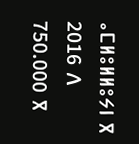ⴰⵎⵍⵓⵍⵍⵓⵢⵏ ⴳ 2016 ⴷ 750.000 ⴳ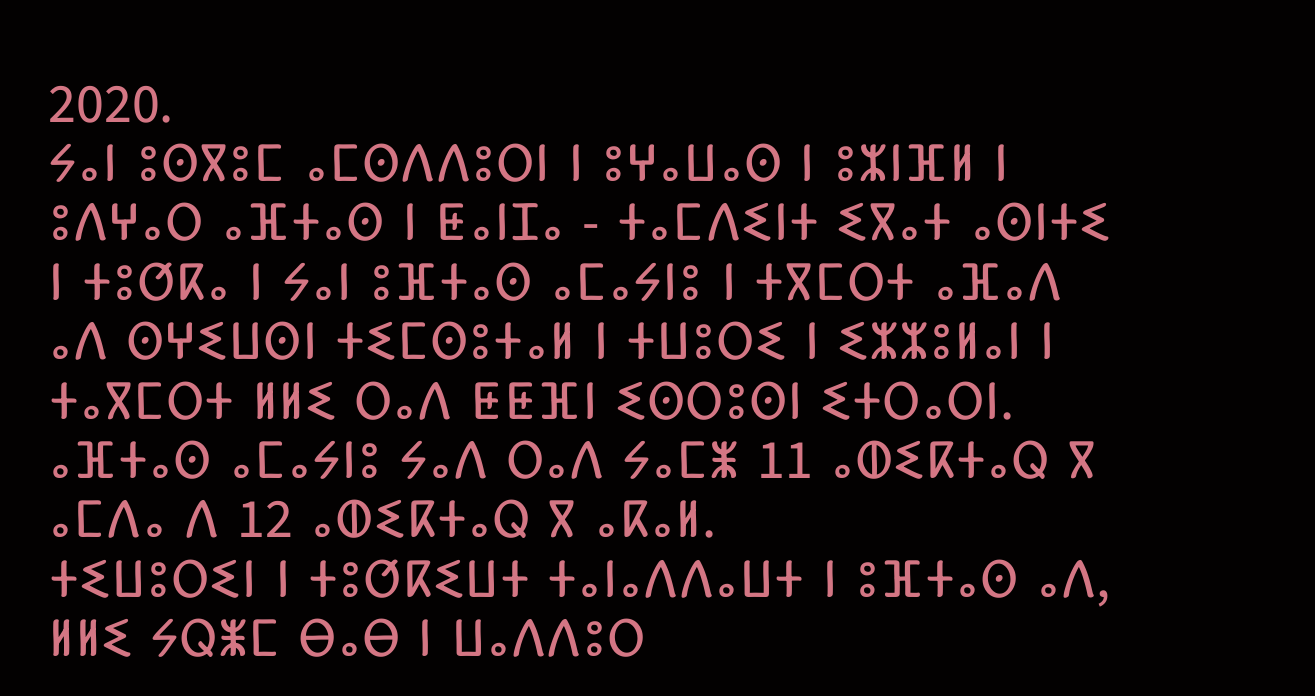2020.
ⵢⴰⵏ ⵓⵙⴳⵓⵎ ⴰⵎⵙⴷⴷⵓⵔⵏ ⵏ ⵓⵖⴰⵡⴰⵙ ⵏ ⵓⵣⵏⴼⵍ ⵏ ⵓⴷⵖⴰⵔ ⴰⴼⵜⴰⵙ ⵏ ⵟⴰⵏⵊⴰ - ⵜⴰⵎⴷⵉⵏⵜ ⵉⴳⴰⵜ ⴰⵙⵏⵜⵉ ⵏ ⵜⵓⵚⴽⴰ ⵏ ⵢⴰⵏ ⵓⴼⵜⴰⵙ ⴰⵎⴰⵢⵏⵓ ⵏ ⵜⴳⵎⵔⵜ ⴰⴼⴰⴷ ⴰⴷ ⵙⵖⵉⵡⵙⵏ ⵜⵉⵎⵙⵓⵜⴰⵍ ⵏ ⵜⵡⵓⵔⵉ ⵏ ⵉⵣⵣⵓⵍⴰⵏ ⵏ ⵜⴰⴳⵎⵔⵜ ⵍⵍⵉ ⵔⴰⴷ ⵟⵟⴼⵏ ⵉⵙⵔⵓⵙⵏ ⵉⵜⵔⴰⵔⵏ.
ⴰⴼⵜⴰⵙ ⴰⵎⴰⵢⵏⵓ ⵢⴰⴷ ⵔⴰⴷ ⵢⴰⵎⵥ 11 ⴰⵀⵉⴽⵜⴰⵕ ⴳ ⴰⵎⴷⴰ ⴷ 12 ⴰⵀⵉⴽⵜⴰⵕ ⴳ ⴰⴽⴰⵍ.
ⵜⵉⵡⵓⵔⵉⵏ ⵏ ⵜⵓⵚⴽⵉⵡⵜ ⵜⴰⵏⴰⴷⴷⴰⵡⵜ ⵏ ⵓⴼⵜⴰⵙ ⴰⴷ, ⵍⵍⵉ ⵢⵕⵥⵎ ⴱⴰⴱ ⵏ ⵡⴰⴷⴷⵓⵔ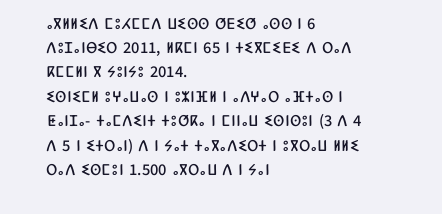ⴰⴳⵍⵍⵉⴷ ⵎⵓⵃⵎⵎⴷ ⵡⵉⵙⵙ ⵚⴹⵉⵚ ⴰⵙⵙ ⵏ 6 ⴷⵓⵊⴰⵏⴱⵉⵔ 2011, ⵍⴽⵎⵏ 65 ⵏ ⵜⵉⴳⵎⵉⴹⵉ ⴷ ⵔⴰⴷ ⴽⵎⵎⵍⵏ ⴳ ⵢⵓⵏⵢⵓ 2014.
ⵉⵙⵏⵉⵎⵍ ⵓⵖⴰⵡⴰⵙ ⵏ ⵓⵣⵏⴼⵍ ⵏ ⴰⴷⵖⴰⵔ ⴰⴼⵜⴰⵙ ⵏ ⵟⴰⵏⵊⴰ- ⵜⴰⵎⴷⵉⵏⵜ ⵜⵓⵚⴽⴰ ⵏ ⵎⵏⵏⴰⵡ ⵉⵙⵏⵙⵓⵏ (3 ⴷ 4 ⴷ 5 ⵏ ⵉⵜⵔⴰⵏ) ⴷ ⵏ ⵢⴰⵜ ⵜⴰⴳⴰⴷⵉⵔⵜ ⵏ ⵓⴳⵔⴰⵡ ⵍⵍⵉ ⵔⴰⴷ ⵉⵙⵎⵓⵏ 1.500 ⴰⴳⵔⴰⵡ ⴷ ⵏ ⵢⴰⵏ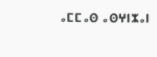ⴰⵎⵎⴰⵙ ⴰⵙⵖⵏⵣⴰⵏ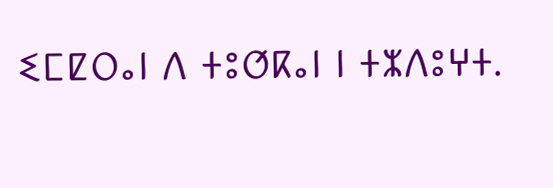ⵉⵎⵇⵔⴰⵏ ⴷ ⵜⵓⵚⴽⴰⵏ ⵏ ⵜⵣⴷⵓⵖⵜ.